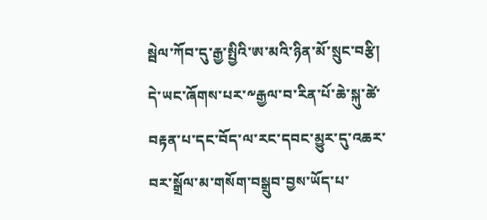སྦེལ་ཀོབ་དུ་རྒྱ་སྤྱིའི་ཨ་མའི་ཉིན་མོ་སྲུང་བརྩི།
དེ་ཡང་ཞོགས་པར་༸རྒྱལ་བ་རིན་པོ་ཆེ་སྐུ་ཚེ་བརྟན་པ་དང་བོད་ལ་རང་དབང་མྱུར་དུ་འཆར་བར་སྒྲོལ་མ་གསོག་བསྒྲུབ་བྱས་ཡོད་པ་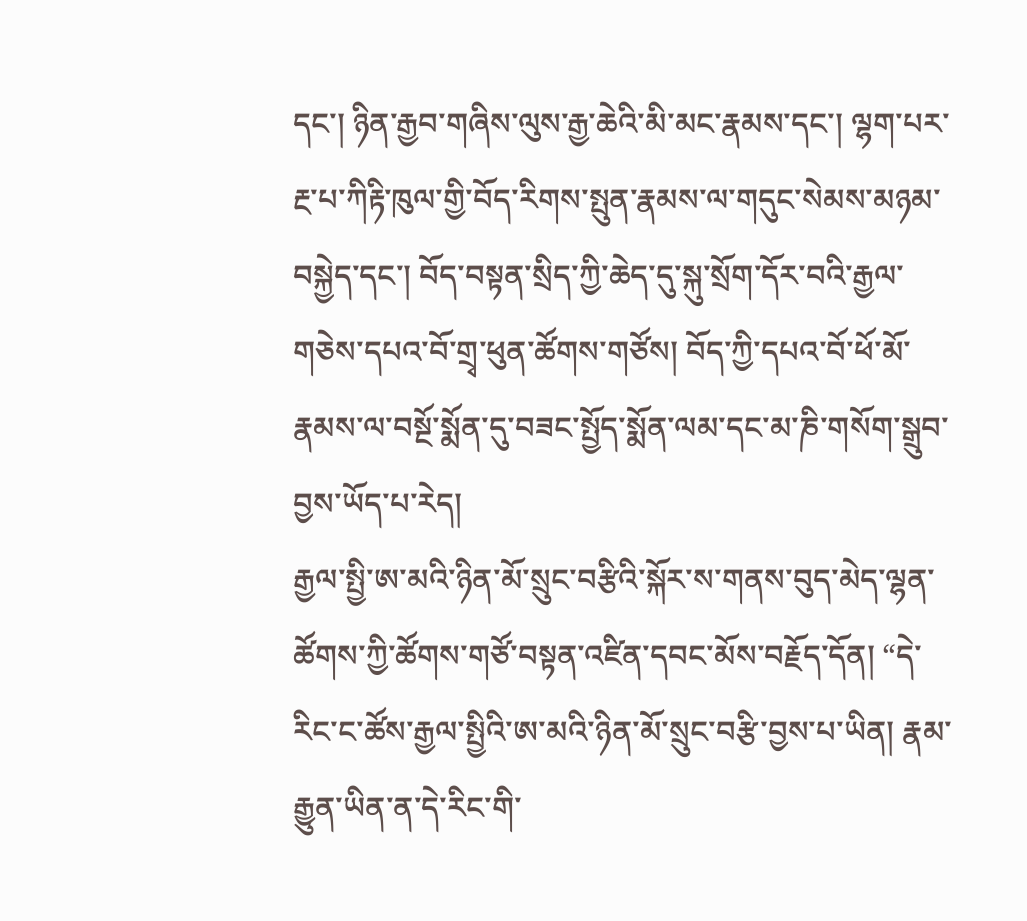དང་། ཉིན་རྒྱབ་གཞིས་ལུས་རྒྱ་ཆེའི་མི་མང་རྣམས་དང་། ལྷག་པར་རྔ་པ་ཀིརྟི་ཁུལ་གྱི་བོད་རིགས་སྤུན་རྣམས་ལ་གདུང་སེམས་མཉམ་བསྐྱེད་དང་། བོད་བསྟན་སྲིད་ཀྱི་ཆེད་དུ་སྐུ་སྲོག་དོར་བའི་རྒྱལ་གཅེས་དཔའ་བོ་གྲྭ་ཕུན་ཚོགས་གཙོས། བོད་ཀྱི་དཔའ་བོ་ཕོ་མོ་རྣམས་ལ་བསྔོ་སྨོན་དུ་བཟང་སྤྱོད་སྨོན་ལམ་དང་མ་ཎི་གསོག་སྒྲུབ་བྱས་ཡོད་པ་རེད།
རྒྱལ་སྤྱི་ཨ་མའི་ཉིན་མོ་སྲུང་བརྩིའི་སྐོར་ས་གནས་བུད་མེད་ལྷན་ཚོགས་ཀྱི་ཚོགས་གཙོ་བསྟན་འཛིན་དབང་མོས་བརྗོད་དོན། “དེ་རིང་ང་ཚོས་རྒྱལ་སྤྱིའི་ཨ་མའི་ཉིན་མོ་སྲུང་བརྩི་བྱས་པ་ཡིན། རྣམ་རྒྱུན་ཡིན་ན་དེ་རིང་གི་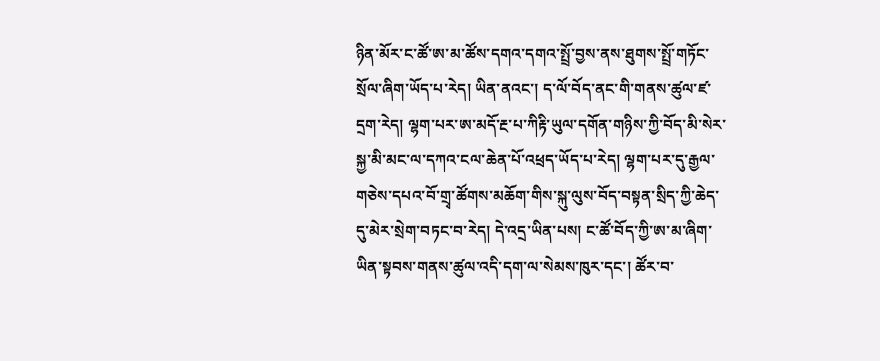ཉིན་མོར་ང་ཚོ་ཨ་མ་ཚོས་དགའ་དགའ་སྤྲོ་བྱས་ནས་ཐུགས་སྤྲོ་གཏོང་སྲོལ་ཞིག་ཡོད་པ་རེད། ཡིན་ནའང་། ད་ལོ་བོད་ནང་གི་གནས་ཚུལ་ཛ་དྲག་རེད། ལྷག་པར་ཨ་མདོ་རྔ་པ་ཀིརྟི་ཡུལ་དགོན་གཉིས་ཀྱི་བོད་མི་སེར་སྐྱ་མི་མང་ལ་དཀའ་ངལ་ཆེན་པོ་འཕྲད་ཡོད་པ་རེད། ལྷག་པར་དུ་རྒྱལ་གཅེས་དཔའ་བོ་གྲྭ་ཚོགས་མཆོག་གིས་སྐུ་ལུས་བོད་བསྟན་སྲིད་ཀྱི་ཆེད་དུ་མེར་སྲེག་བཏང་བ་རེད། དེ་འདྲ་ཡིན་པས། ང་ཚོ་བོད་ཀྱི་ཨ་མ་ཞིག་ཡིན་སྟབས་གནས་ཚུལ་འདི་དག་ལ་སེམས་ཁུར་དང་། ཚོར་བ་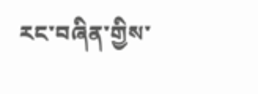རང་བཞིན་གྱིས་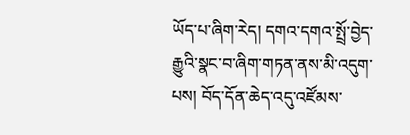ཡོད་པ་ཞིག་རེད། དགའ་དགའ་སྤྲོ་བྱེད་རྒྱུའི་སྣང་བ་ཞིག་གཏན་ནས་མི་འདུག་པས། བོད་དོན་ཆེད་འདུ་འཛོམས་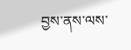བྱས་ནས་ལས་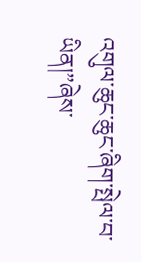འགུལ་ཆུང་ཆུང་ཞིག་སྤེལ་བ་ཡིན།”ཞེས་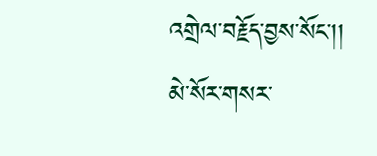འགྲེལ་བརྗོད་བྱས་སོང་།།
མེ་སོར་གསར་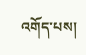འགོད་པས།